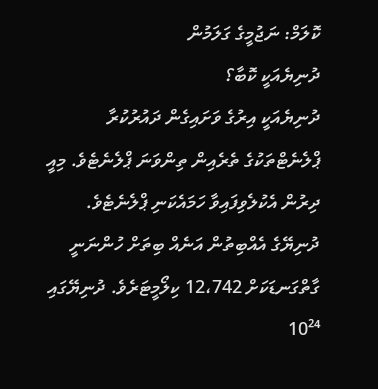ކޮލަމް: ނަޖުމީގެ ގަލަމުން
ދުނިޔެއަކީ ކޮބާ؟
ދުނިޔެއަކީ އިރުގެ ވަށައިގެން ދައުރުކުރާ ޕްލެނެޓްތަކުގެ ތެރެއިން ތިންވަނަ ޕްލެނެޓެވެ. މިއީ ދިރުން އެކުލެވިފައިވާ ހަމައެކަނި ޕްލެނެޓެވެ.
ދުނިޔޭގެ އެއްބިތުން އަނެއް ބިތަށް ހުންނަނީ ގާތްގަނޑަކަށް 12،742 ކިލޯމީޓަރެވެ. ދުނިޔޭގައި 10²⁴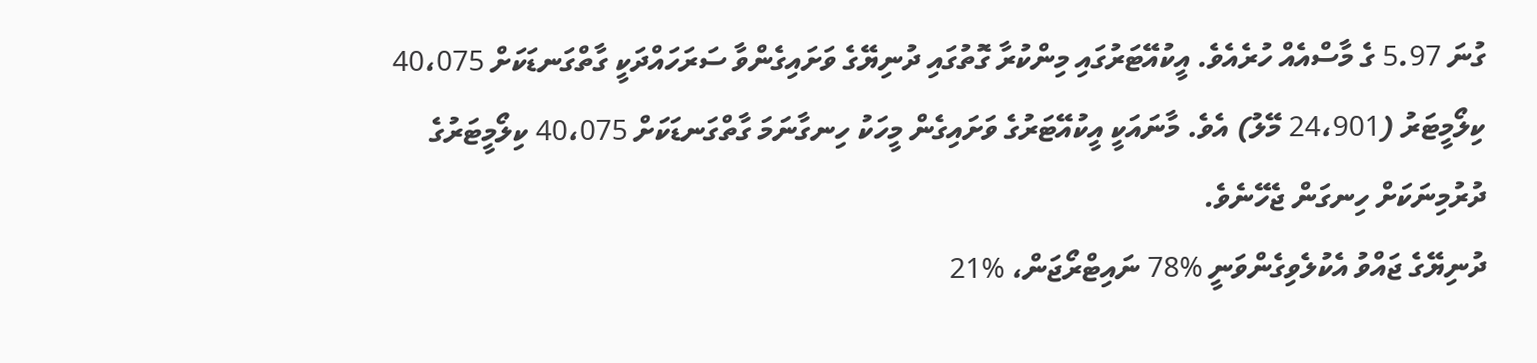ގުނަ 5.97 ގެ މާސްއެއް ހުރެއެވެ. އީކުއޭޓަރުގައި މިންކުރާ ގޮތުގައި ދުނިޔޭގެ ވަށައިގެންވާ ސަރަހައްދަކީ ގާތްގަނޑަކަށް 40،075 ކިލޯމީޓަރު (24،901 މޭލު) އެވެ. މާނައަކީ އީކުއޭޓަރުގެ ވަށައިގެން މީހަކު ހިނގާނަމަ ގާތްގަނޑަކަށް 40،075 ކިލޯމީޓަރުގެ ދުރުމިނަކަށް ހިނގަން ޖެހޭނެވެ.
ދުނިޔޭގެ ޖައްވު އެކުލެވިގެންވަނީ %78 ނައިޓްރޯޖަން، %21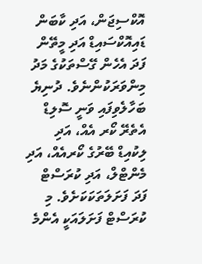އޮކްސިޖަން، އަދި ކާބަން ޑައިއޮކްސައިޑް އަދި މީތޭން ފަދަ އެހެން ގޭސްތަކުގެ މަދު މިންވަރަކުންނެވެ. ދުނިޔެ ބަހާލެވިފައި ވަނީ ސޮލިޑް އެތެރޭ ކޯރ އެއް، އަދި ލިކުއިޑް ބޭރުގެ ކޯރއެއް، އަދި މެންޓްލް، އަދި ކުރަސްޓް ފަދަ ފަށަލަތަކަކަށެވެ. މި ކުރަސްޓް ފަށަލައަކީ އެންމެ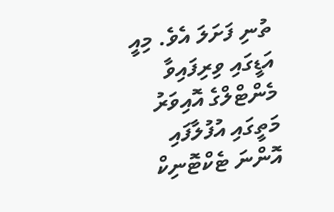ތުނި ފަށަލަ އެވެ. މިއީ އަޑީގައި ވިރިފައިވާ މެންޓްލްގެ އޮއިވަރު މަތީގައި އުފުލާފައި އޮންނަ ޓެކްޓޮނިކް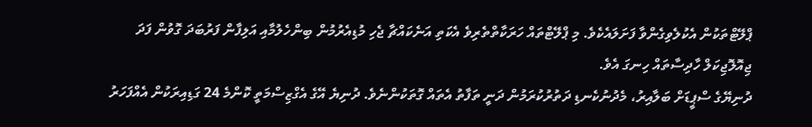ޕްލޭޓްތަކުން އެކުލެވިގެންވާ ފަށަލައެކެވެ. މި ޕްލޭޓްތައް ހަރަކާތްތެރިވެ އެކަތި އަނެކައްޗާ ޖެހި މުޑިއެރުމުން ބިންހެލުމާއި އަލިފާން ފަރުބަދަ ގޮވުން ފަދަ ޖިއޮލޮޖިކަލް ހާދިސާތައް ހިނގަ އެވެ.
ދުނިޔޭގެ ސްޕީޑަށް ބަލާއިރު، މެދުނުކެނޑި ދަތުރުކުރަމުން ދަނީ ތަފާތު އެތައް ގޮތަކުންނެވެ. ދުނިޔެ އޭގެ އެގްޒިސްމަތީ ކޮންމެ 24 ގަޑިއިރަކުން އެއްފަހަރު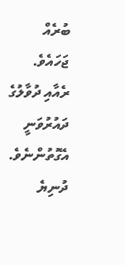ބުރެއް ޖަހައެވެ. ރެއާއި ދުވާލުގެ ދައުރުވަނީ އެގޮތުންނެވެ. ދުނިޔެ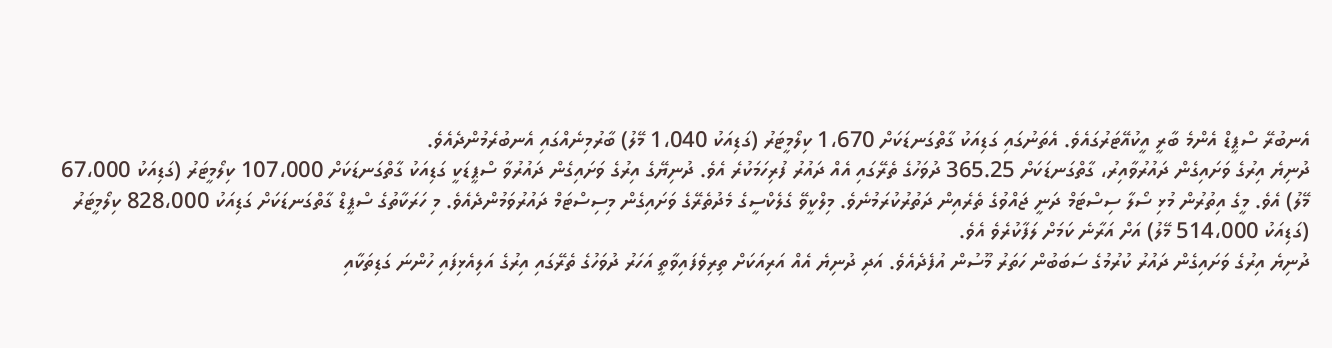އެނބުރޭ ސްޕީޑް އެންމެ ބާރީ އީކުއޭޓަރުގައެވެ. އެތަނުގައި ގަޑިއަކު ގާތްގަނޑަކަށް 1،670 ކިލޯމީޓަރު (ގަޑިއަކު 1،040 މޭލު) ބާރުމިނެއްގައި އެނބުރެމުންދެއެވެ.
ދުނިޔެ އިރުގެ ވަށައިގެން ދައުރުވާއިރު، ގާތްގަނޑަކަށް 365.25 ދުވަހުގެ ތެރޭގައި އެއް ދައުރު ފުރިހަމަކުރެ އެވެ. ދުނިޔޭގެ އިރުގެ ވަށައިގެން ދައުރުވާ ސްޕީޑަކީ ގަޑިއަކު ގާތްގަނޑަކަށް 107،000 ކިލޯމީޓަރު (ގަޑިއަކު 67،000 މޭލު) އެވެ. މީގެ އިތުރުން މުޅި ސޯލާ ސިސްޓަމް ދަނީ ޖައްވުގެ ތެރެއިން ދަތުރުކުރަމުނެވެ. މިލްކީވޭ ގެލެކްސީގެ މެދުތެރޭގެ ވަށައިގެން މިސިސްޓަމް ދައުރުވަމުންދެއެވެ. މި ހަރަކާތުގެ ސްޕީޑް ގާތްގަނޑަކަށް ގަޑިއަކު 828،000 ކިލޯމީޓަރު (ގަޑިއަކު 514،000 މޭލު) އަށް އަރާނެ ކަމަށް ލަފާކުރެވެ އެވެ.
ދުނިޔެ އިރުގެ ވަށައިގެން ދައުރު ކުރުމުގެ ސަބަބުން ހަތަރު މޫސުން އުފެދެއެވެ. އަދި ދުނިޔެ އެއް އަރިއަކަށް ތިރިވެފައިވާތީ އަހަރު ދުވަހުގެ ތެރޭގައި އިރުގެ އަލިއެޅިފައި ހުންނަ ގަޑިތަކާއި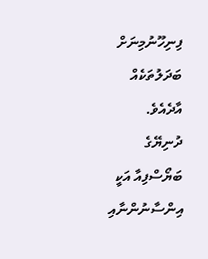ފިނިހޫނުމިނަށް ބަދަލުތަކެއް އާދެއެވެ.
ދުނިޔޭގެ ބަޔޯސްފިއާ އަކީ އިންސާނުންނާއި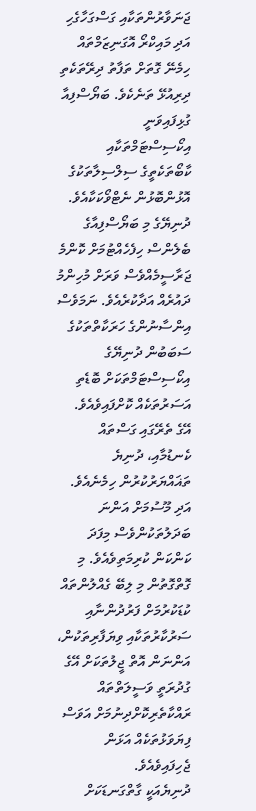ޖަނަވާރުންތަކާއި ގަސްގަހާގެހި އަދި މައިކްރޯ އޮގަނިޒަމްތައް ހިމެނޭ ގޮތަށް ތަފާތު ދިރޭތަކެތި ދިރިއުޅޭ ތަނެކެވެ. ބަޔޯސްފިއާ ގުޅިފައިވަނީ އިކޯސިސްޓަމްތަކާއި ކާބޯތަކެތީގެ ސިލްސިލާތަކުގެ އޮޅުންބޮޅުން ނެޓްވޯކަކާއެވެ. ދުނިޔޭގެ މި ބަޔޯސްފިއާގެ ބެލެންސް ހިފެހެއްޓުމަށް ކޮންމެ ޖަރާސީމެއްވެސް ވަރަށް މުހިންމު ދައުރެއް އަދާކުރެއެވެ. ނަމަވެސް އިންސާނުންގެ ހަރަކާތްތަކުގެ ސަބަބުން ދުނިޔޭގެ އިކޯސިސްޓަމްތަކަށް ބޮޑެތި އަސަރުތަކެއް ކޮށްފައިވެއެވެ. އޭގެ ތެރޭގައި ގަސްތައް ކެނޑުމާއި، ދުނިޔެ ތަޣައްޔަރުކުރުން ހިމެނެއެވެ. އަދި މޫސުމަށް އަންނަ ބަދަލުތަކުންވެސް މިފަދަ ކަންކަން ކުރިމަތިވެއެވެ. މި ގޮތްގޮތުން މި ލިބޭ ގެއްލުންތައް ކުޑަކުރުމަށް ފަރުދުންނާއި ސަރުކާރުތަކާއި ވިޔަފާރިތަކުން، އަންނަން އޮތް ޖީލުތަކަށް އޭގެ ގުދުރަތީ ވަސީލަތްތައް ރައްކާތެރިކޮށްދިނުމަށް އަވަސް ފިޔަވަޅުތަކެއް އަޅަން ޖެހިފައިވެއެވެ.
ދުނިޔެއަކީ ގާތްގަނޑަކަށް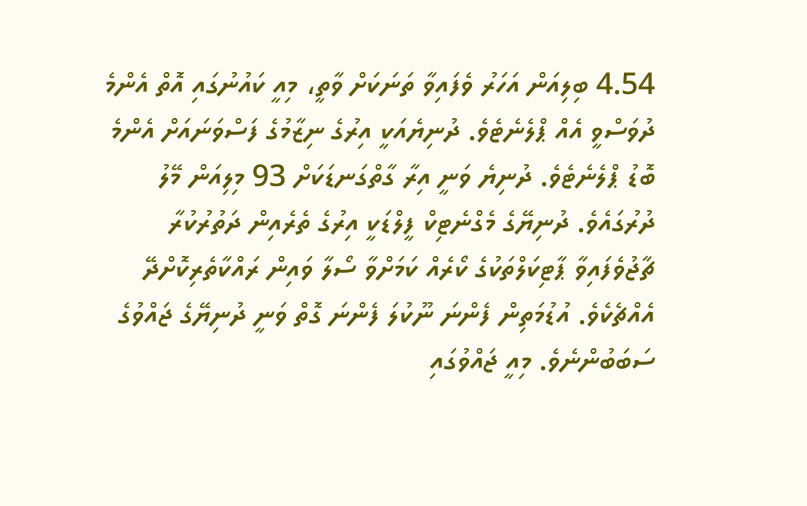4.54 ބިލިއަން އަހަރު ވެފައިވާ ތަނަކަށް ވާތީ، މިއީ ކައުނުގައި އޮތް އެންމެ ދުވަސްވީ އެއް ޕްލެނެޓެވެ. ދުނިޔެއަކީ އިރުގެ ނިޒާމުގެ ފަސްވަނައަށް އެންމެ ބޮޑު ޕްލެނެޓެވެ. ދުނިޔެ ވަނީ އިރާ ގާތްގަނޑަކަށް 93 މިލިއަން މޭލު ދުރުގައެވެ. ދުނިޔޭގެ މެގްނެޓިކް ފީލްޑަކީ އިރުގެ ތެރެއިން ދަތުރުކުރާ ޗާޖުވެފައިވާ ޕާޓިކަލްތަކުގެ ކޯރެއް ކަމަށްވާ ސޯލާ ވައިން ރައްކާތެރިކޮށްދޭ އެއްޗެކެވެ. އުޑުމަތިން ފެންނަ ނޫކުލަ ފެންނަ ގޮތް ވަނީ ދުނިޔޭގެ ޖައްވުގެ ސަބަބުންނެވެ. މިއީ ޖައްވުގައި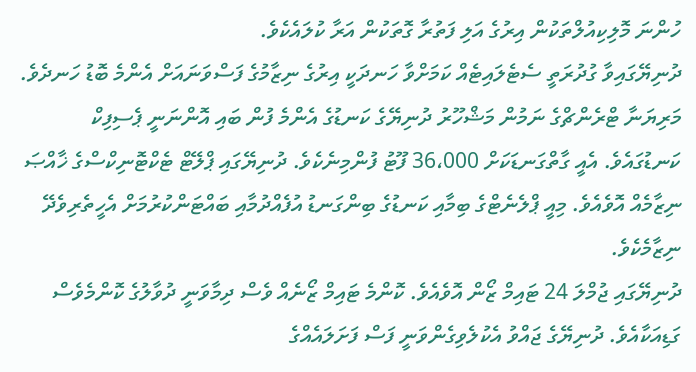ހުންނަ މޮލިކިއުލްތަކުން އިރުގެ އަލި ފަތުރާ ގޮތަކުން އަރާ ކުލައެކެވެ.
ދުނިޔޭގައިވާ ގުދުރަތީ ސެޓެލައިޓެއް ކަމަށްވާ ހަނދަކީ އިރުގެ ނިޒާމުގެ ފަސްވަނައަށް އެންމެ ބޮޑު ހަނދެވެ. މަރިޔަނާ ޓްރެންޗްގެ ނަމުން މަޝްހޫރު ދުނިޔޭގެ ކަނޑުގެ އެންމެ ފުން ބައި އޮންނަނީ ޕެސިފިކް ކަނޑުގައެވެ. އެއީ ގާތްގަނޑަކަށް 36،000 ފޫޓު ފުންމިނެކެވެ. ދުނިޔޭގައި ޕްލޭޓް ޓެކްޓޮނިކްސްގެ ޚާއްޞަ ނިޒާމެއް އޮވެއެވެ. މިއީ ޕްލެނެޓްގެ ބިމާއި ކަނޑުގެ ބިންގަނޑު އުފެއްދުމާއި ބައްޓަންކުރުމަށް އެހީތެރިވެދޭ ނިޒާމެކެވެ.
ދުނިޔޭގައި ޖުމްލަ 24 ޓައިމް ޒޯން އޮވެއެވެ. ކޮންމެ ޓައިމް ޒޯނެއް ވެސް ދިމާވަނީ ދުވާލުގެ ކޮންމެވެސް ގަޑިއަކާއެވެ. ދުނިޔޭގެ ޖައްވު އެކުލެވިގެންވަނީ ފަސް ފަށަލައެއްގެ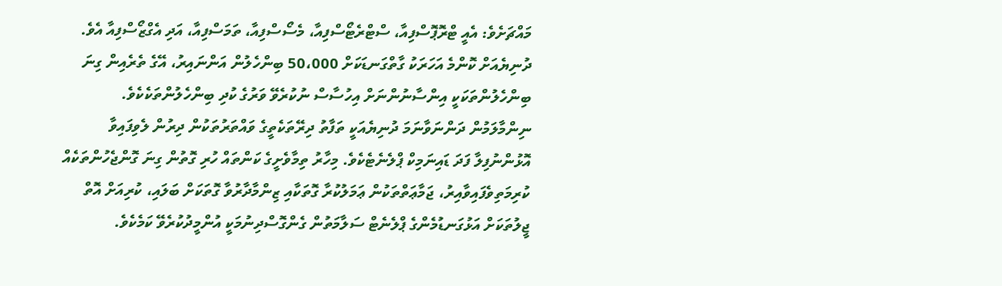މައްޗަށެވެ: އެއީ ޓްރޮޕޮސްފިއާ، ސްޓްރެޓޯސްފިއާ، މެސޯސްފިއާ، ތަމަސްފިއާ، އަދި އެގްޒޯސްފިއާ އެވެ.
ދުނިޔެއަށް ކޮންމެ އަހަރަކު ގާތްގަނޑަކަށް 50،000 ބިންހެލުން އަންނައިރު، އޭގެ ތެރެއިން ގިނަ ބިންހެލުންތަކަކީ އިންސާނުންނަށް އިހުސާސް ނުކުރެވޭ ވަރުގެ ކުދި ބިންހެލުންތަކެކެވެ.
ނިންމާލަމުން ދަންނަވާނަމަ ދުނިޔެއަކީ ތަފާތު ދިރޭތަކެތީގެ ވައްތަރުތަކުން ދިރުން ލެވިފައިވާ އޮޅުންނުފިލާ ފަދަ ޑައިނަމިކް ޕްލެނެޓެކެވެ. މިހާރު ތިމާވެށީގެ ކަންތައް ހުރި ގޮތުން ގިނަ ގޮންޖެހުންތަކެއް ކުރިމަތިވެފައިވާއިރު، ޖަމާޢަތްތަކުން ޢަމަލުކުރާ ގޮތަކާއި ޒިންމާދާރުވާ ގޮތަކަށް ބަލައި، ކުރިއަށް އޮތް ޖީލުތަކަށް އަޅުގަނޑުމެންގެ ޕްލެނެޓް ސަލާމަތުން ގެންގޮސްދިނުމަކީ އުންމީދުކުރެވޭ ކަމެކެވެ.